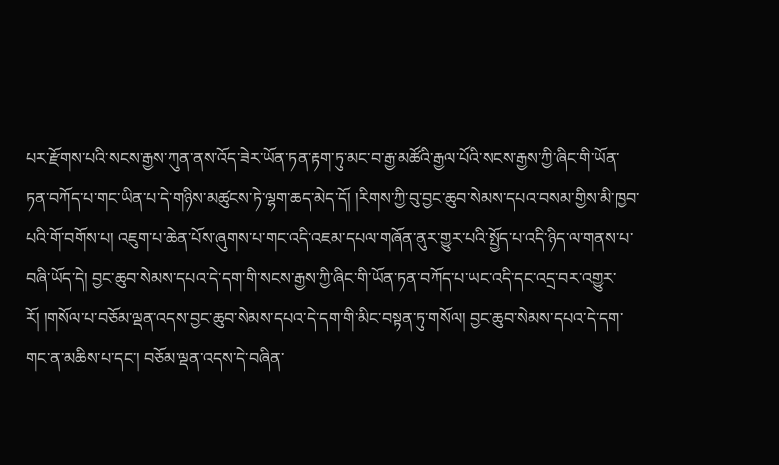པར་རྫོགས་པའི་སངས་རྒྱས་ཀུན་ནས་འོད་ཟེར་ཡོན་ཏན་རྟག་ཏུ་མང་བ་རྒྱ་མཚོའི་རྒྱལ་པོའི་སངས་རྒྱས་ཀྱི་ཞིང་གི་ཡོན་ཏན་བཀོད་པ་གང་ཡིན་པ་དེ་གཉིས་མཚུངས་ཏེ་ལྷག་ཆད་མེད་དོ། །རིགས་ཀྱི་བུ་བྱང་ཆུབ་སེམས་དཔའ་བསམ་གྱིས་མི་ཁྱབ་པའི་གོ་བགོས་པ། འཇུག་པ་ཆེན་པོས་ཞུགས་པ་གང་འདི་འཇམ་དཔལ་གཞོན་ནུར་གྱུར་པའི་སྤྱོད་པ་འདི་ཉིད་ལ་གནས་པ་བཞི་ཡོད་དེ། བྱང་ཆུབ་སེམས་དཔའ་དེ་དག་གི་སངས་རྒྱས་ཀྱི་ཞིང་གི་ཡོན་ཏན་བཀོད་པ་ཡང་འདི་དང་འདྲ་བར་འགྱུར་རོ། །གསོལ་པ་བཅོམ་ལྡན་འདས་བྱང་ཆུབ་སེམས་དཔའ་དེ་དག་གི་མིང་བསྟན་ཏུ་གསོལ། བྱང་ཆུབ་སེམས་དཔའ་དེ་དག་གང་ན་མཆིས་པ་དང་། བཅོམ་ལྡན་འདས་དེ་བཞིན་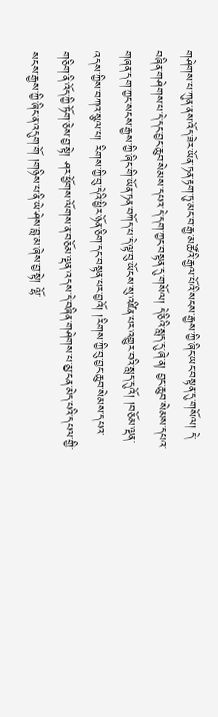གཤེགས་པ་ཀུན་ནས་འོད་ཟེར་ཡོན་ཏན་རྟག་ཏུ་མང་བ་རྒྱ་མཚོའི་རྒྱལ་པོའི་སངས་རྒྱས་ཀྱི་ཞིང་ཡང་བསྟན་དུ་གསོལ། དེ་བཞིན་གཤེགས་པ་དེ་དང་བྱང་ཆུབ་སེམས་དཔའ་དེ་དག་ཀྱང་བསྟན་དུ་གསོལ། དེ་ཅིའི་སླད་དུ་ཞེ་ན། བྱང་ཆུབ་སེམས་དཔའ་གཞན་དག་ཀྱང་སངས་རྒྱས་ཀྱི་ཞིང་གི་ཡོན་ཏན་བཀོད་པ་དེ་ལྟ་བུ་ཡོངས་སུ་འཛིན་པར་འགྱུར་བའི་སླད་དུའོ། །བཅོམ་ལྡན་འདས་ཀྱིས་བཀའ་སྩལ་པ། རིགས་ཀྱི་བུ་དེའི་ཕྱིར་ཉོན་ཅིག་དང་བསྟན་པར་བྱའོ། །རིགས་ཀྱི་བུ་བྱང་ཆུབ་སེམས་དཔའ་གཅིག་ནི་འོད་ཀྱི་ཏོག་ཅེས་བྱ་སྟེ། ཤར་ཕྱོགས་ལོགས་ན་བཅོམ་ལྡན་འདས་དེ་བཞིན་གཤེགས་པ་མྱ་ངན་མེད་པའི་དཔལ་གྱི་སངས་རྒྱས་ཀྱི་ཞིང་ན་འདུག་གོ །གཉིས་པ་ནི་ཡེ་ཤེས་བླ་མ་ཞེས་བྱ་སྟེ། ལྷོ་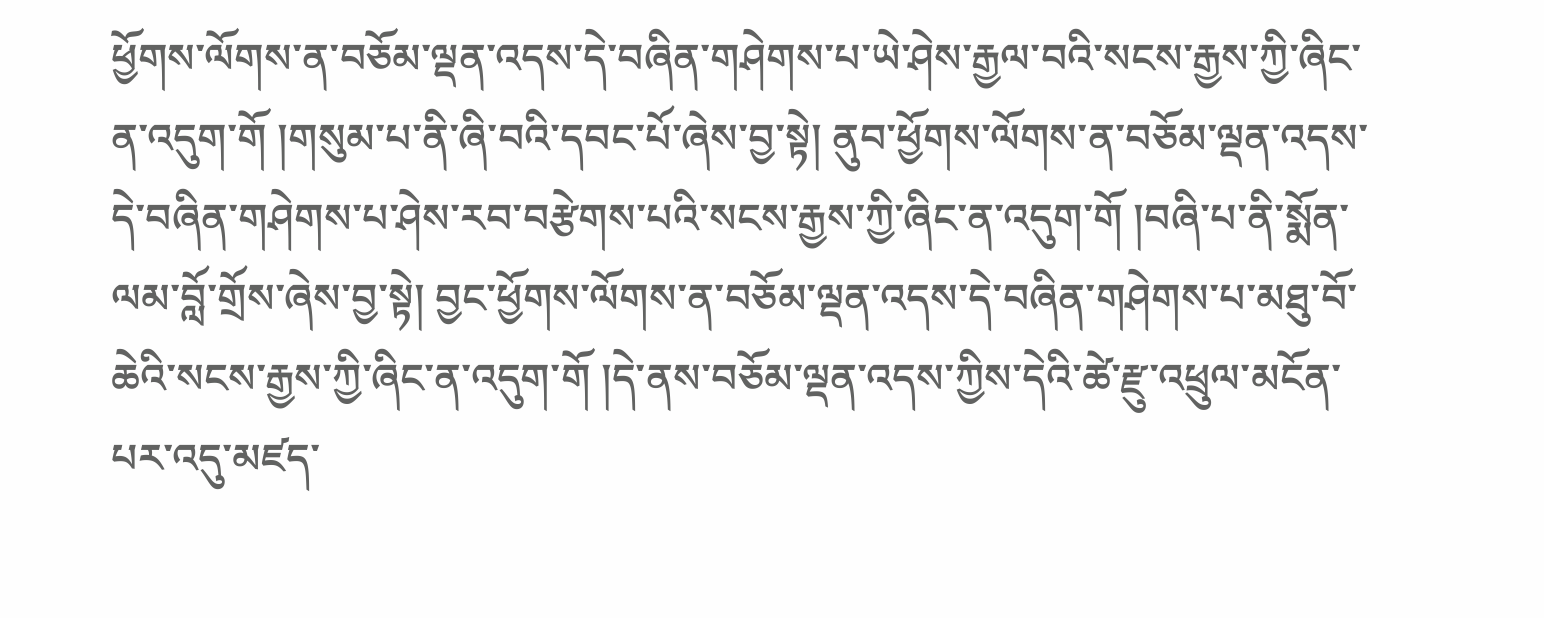ཕྱོགས་ལོགས་ན་བཅོམ་ལྡན་འདས་དེ་བཞིན་གཤེགས་པ་ཡེ་ཤེས་རྒྱལ་བའི་སངས་རྒྱས་ཀྱི་ཞིང་ན་འདུག་གོ །གསུམ་པ་ནི་ཞི་བའི་དབང་པོ་ཞེས་བྱ་སྟེ། ནུབ་ཕྱོགས་ལོགས་ན་བཅོམ་ལྡན་འདས་དེ་བཞིན་གཤེགས་པ་ཤེས་རབ་བརྩེགས་པའི་སངས་རྒྱས་ཀྱི་ཞིང་ན་འདུག་གོ །བཞི་པ་ནི་སྨོན་ལམ་བློ་གྲོས་ཞེས་བྱ་སྟེ། བྱང་ཕྱོགས་ལོགས་ན་བཅོམ་ལྡན་འདས་དེ་བཞིན་གཤེགས་པ་མཐུ་བོ་ཆེའི་སངས་རྒྱས་ཀྱི་ཞིང་ན་འདུག་གོ །དེ་ནས་བཅོམ་ལྡན་འདས་ཀྱིས་དེའི་ཚེ་རྫུ་འཕྲུལ་མངོན་པར་འདུ་མཛད་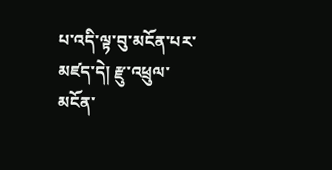པ་འདི་ལྟ་བུ་མངོན་པར་མཛད་དེ། རྫུ་འཕྲུལ་མངོན་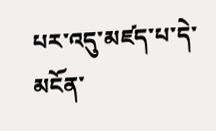པར་འདུ་མཛད་པ་དེ་མངོན་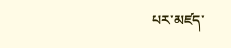པར་མཛད་